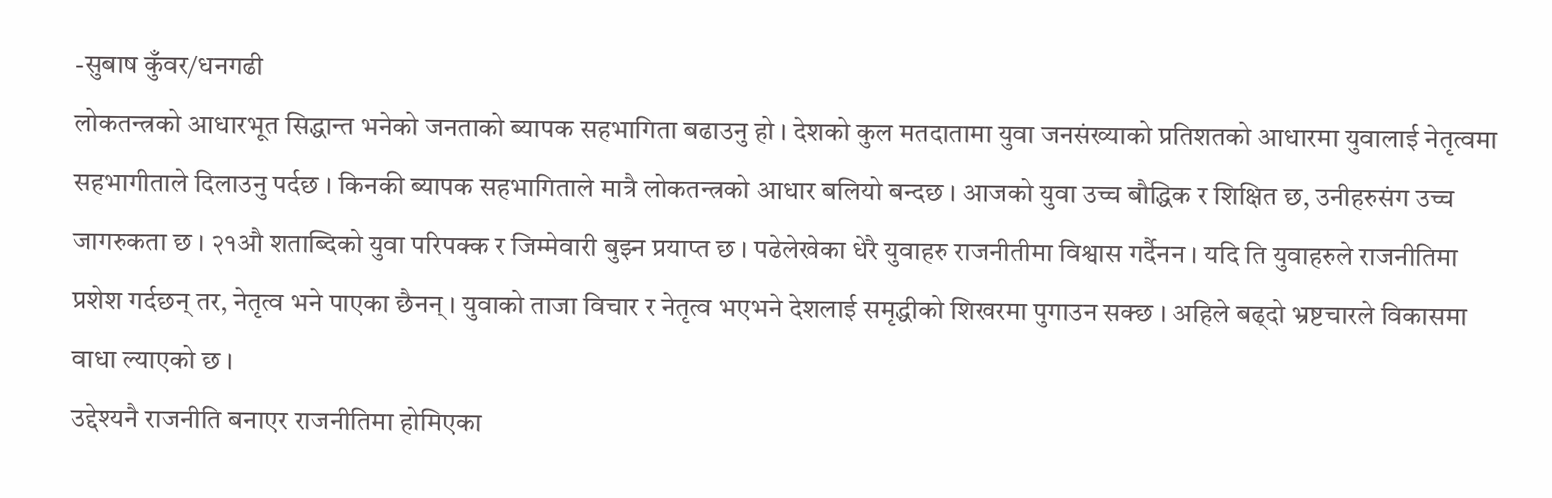-सुबाष कुँवर/धनगढी
लोकतन्त्रको आधारभूत सिद्धान्त भनेको जनताको ब्यापक सहभागिता बढाउनु हो । देशको कुल मतदातामा युवा जनसंख्याको प्रतिशतको आधारमा युवालाई नेतृत्वमा सहभागीताले दिलाउनु पर्दछ । किनकी ब्यापक सहभागिताले मात्रै लोकतन्त्रको आधार बलियो बन्दछ । आजको युवा उच्च बौद्धिक र शिक्षित छ, उनीहरुसंग उच्च जागरुकता छ । २१औ शताब्दिको युवा परिपक्क र जिम्मेवारी बुझ्न प्रयाप्त छ । पढेलेखेका धेरै युवाहरु राजनीतीमा विश्वास गर्दैनन । यदि ति युवाहरुले राजनीतिमा प्रशेश गर्दछन् तर, नेतृत्व भने पाएका छैनन् । युवाको ताजा विचार र नेतृत्व भएभने देशलाई समृद्धीको शिखरमा पुगाउन सक्छ । अहिले बढ्दो भ्रष्टचारले विकासमा वाधा ल्याएको छ ।
उद्देश्यनै राजनीति बनाएर राजनीतिमा होमिएका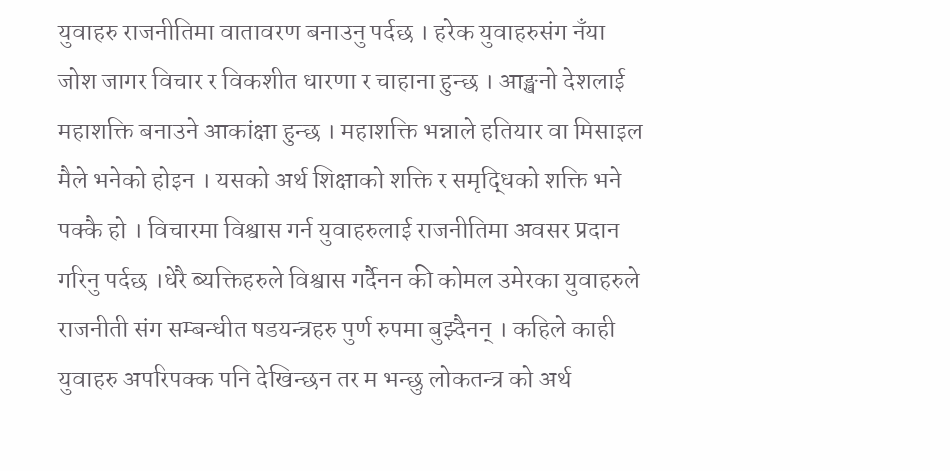युवाहरु राजनीतिमा वातावरण बनाउनु पर्दछ । हरेक युवाहरुसंग नँया जोश जागर विचार र विकशीत धारणा र चाहाना हुन्छ । आङ्खनो देशलाई महाशक्ति बनाउने आकांक्षा हुन्छ । महाशक्ति भन्नाले हतियार वा मिसाइल मैले भनेको होइन । यसको अर्थ शिक्षाको शक्ति र समृद्धिको शक्ति भने पक्कै हो । विचारमा विश्वास गर्न युवाहरुलाई राजनीतिमा अवसर प्रदान गरिनु पर्दछ ।धेरै ब्यक्तिहरुले विश्वास गर्दैनन की कोमल उमेरका युवाहरुले राजनीती संग सम्बन्धीत षडयन्त्रहरु पुर्ण रुपमा बुझ्दैनन् । कहिले काही युवाहरु अपरिपक्क पनि देखिन्छन तर म भन्छु लोकतन्त्र को अर्थ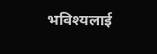भविश्यलाई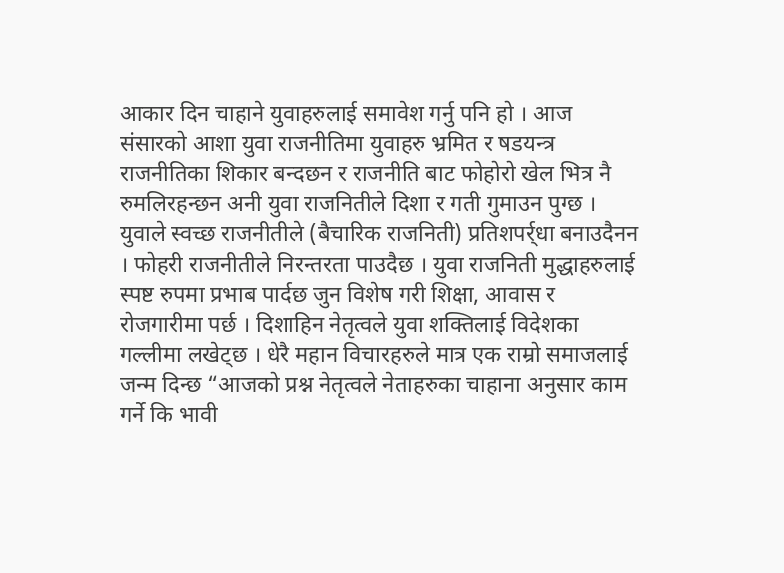आकार दिन चाहाने युवाहरुलाई समावेश गर्नु पनि हो । आज संसारको आशा युवा राजनीतिमा युवाहरु भ्रमित र षडयन्त्र राजनीतिका शिकार बन्दछन र राजनीति बाट फोहोरो खेल भित्र नै रुमलिरहन्छन अनी युवा राजनितीले दिशा र गती गुमाउन पुग्छ ।
युवाले स्वच्छ राजनीतीले (बैचारिक राजनिती) प्रतिशपर्र्धा बनाउदैनन । फोहरी राजनीतीले निरन्तरता पाउदैछ । युवा राजनिती मुद्धाहरुलाई स्पष्ट रुपमा प्रभाब पार्दछ जुन विशेष गरी शिक्षा, आवास र रोजगारीमा पर्छ । दिशाहिन नेतृत्वले युवा शक्तिलाई विदेशका गल्लीमा लखेट्छ । धेरै महान विचारहरुले मात्र एक राम्रो समाजलाई जन्म दिन्छ “आजको प्रश्न नेतृत्वले नेताहरुका चाहाना अनुसार काम गर्ने कि भावी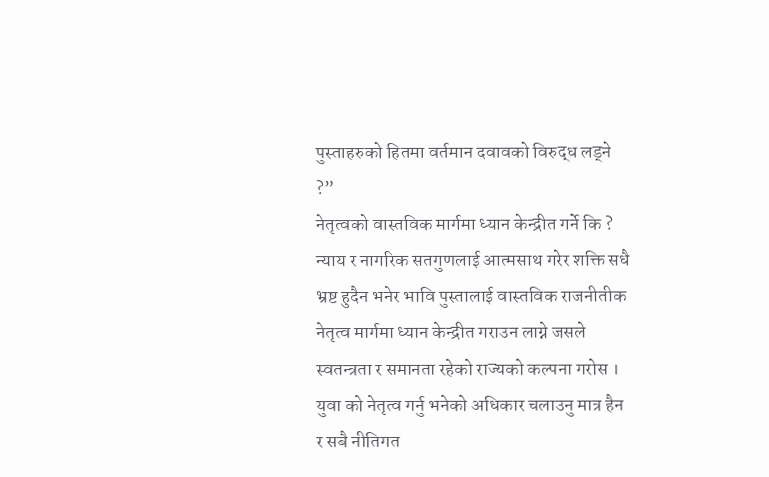पुस्ताहरुको हितमा वर्तमान दवावको विरुद्ध लड्ने ?”
नेतृत्वको वास्तविक मार्गमा ध्यान केन्द्रीत गर्ने कि ? न्याय र नागरिक सतगुणलाई आत्मसाथ गरेर शक्ति सधै भ्रष्ट हुदैन भनेर भावि पुस्तालाई वास्तविक राजनीतीक नेतृत्व मार्गमा ध्यान केन्द्रीत गराउन लाग्ने जसले स्वतन्त्रता र समानता रहेको राज्यको कल्पना गरोस । युवा को नेतृत्व गर्नु भनेको अधिकार चलाउनु मात्र हैन र सबै नीतिगत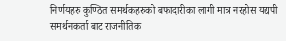निर्णयहरु कुण्ठित समर्थकहरुको बफादारीका लागी मात्र नरहोस यद्यपी समर्थनकर्ता बाट राजनीतिक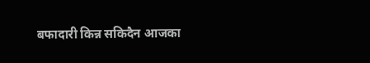बफादारी किन्न सकिदैन आजका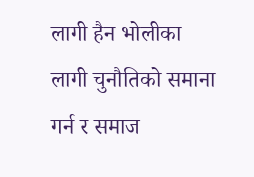लागी हैन भोलीका लागी चुनौतिको समाना गर्न र समाज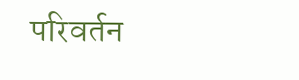परिवर्तन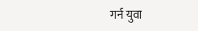गर्न युवा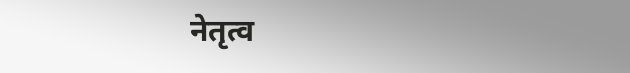नेतृत्व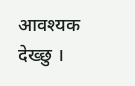आवश्यक देख्छु ।